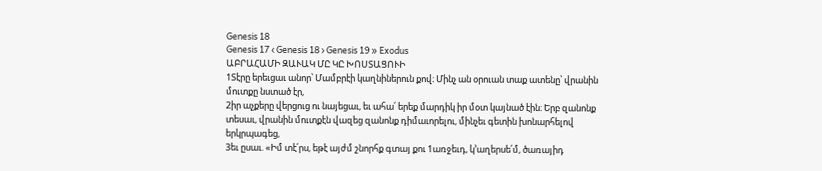Genesis 18
Genesis 17 ‹ Genesis 18 › Genesis 19 » Exodus
ԱԲՐԱՀԱՄԻ ԶԱՒԱԿ ՄԸ ԿԸ ԽՈՍՏԱՑՈՒԻ
1Տէրը երեւցաւ անոր՝ Մամբրէի կաղնիներուն քով։ Մինչ ան օրուան տաք ատենը՝ վրանին մուտքը նստած էր,
2իր աչքերը վերցուց ու նայեցաւ, եւ ահա՛ երեք մարդիկ իր մօտ կայնած էին։ Երբ զանոնք տեսաւ, վրանին մուտքէն վազեց զանոնք դիմաւորելու, մինչեւ գետին խոնարհելով երկրպագեց,
3եւ ըսաւ. «Իմ տէ՛րս, եթէ այժմ շնորհք գտայ քու 1առջեւդ, կ’աղերսե՛մ, ծառայիդ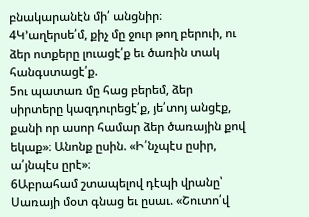բնակարանէն մի՛ անցնիր։
4Կ’աղերսե՛մ, քիչ մը ջուր թող բերուի, ու ձեր ոտքերը լուացէ՛ք եւ ծառին տակ հանգստացէ՛ք.
5ու պատառ մը հաց բերեմ, ձեր սիրտերը կազդուրեցէ՛ք, յե՛տոյ անցէք, քանի որ ասոր համար ձեր ծառային քով եկաք»։ Անոնք ըսին. «Ի՛նչպէս ըսիր, ա՛յնպէս ըրէ»։
6Աբրահամ շտապելով դէպի վրանը՝ Սառայի մօտ գնաց եւ ըսաւ. «Շուտո՛վ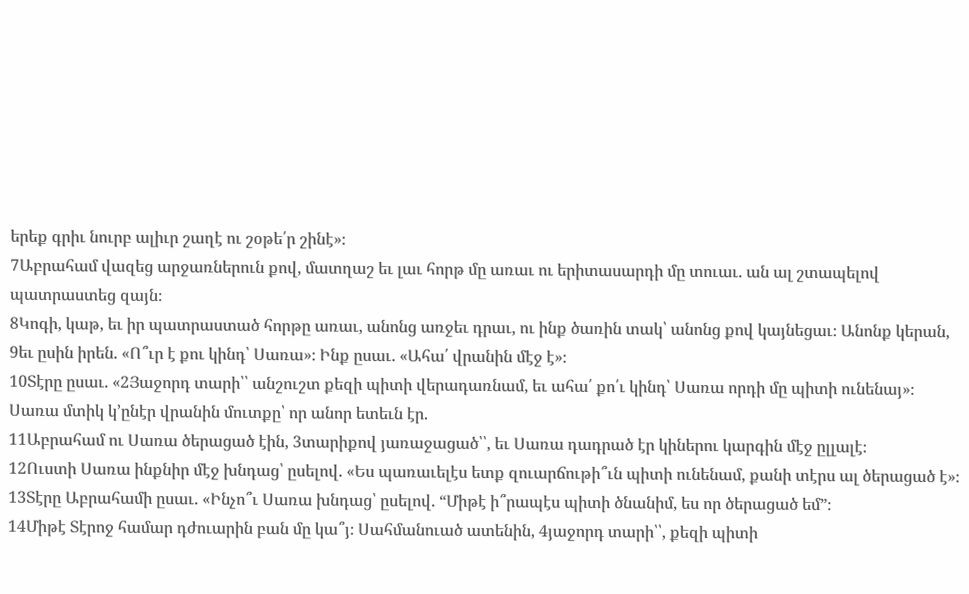երեք գրիւ նուրբ ալիւր շաղէ ու շօթե՛ր շինէ»։
7Աբրահամ վազեց արջառներուն քով, մատղաշ եւ լաւ հորթ մը առաւ ու երիտասարդի մը տուաւ. ան ալ շտապելով պատրաստեց զայն։
8Կոգի, կաթ, եւ իր պատրաստած հորթը առաւ, անոնց առջեւ դրաւ, ու ինք ծառին տակ՝ անոնց քով կայնեցաւ։ Անոնք կերան,
9եւ ըսին իրեն. «Ո՞ւր է քու կինդ՝ Սառա»։ Ինք ըսաւ. «Ահա՛ վրանին մէջ է»։
10Տէրը ըսաւ. «2Յաջորդ տարի՝՝ անշուշտ քեզի պիտի վերադառնամ, եւ ահա՛ քո՛ւ կինդ՝ Սառա որդի մը պիտի ունենայ»։ Սառա մտիկ կ’ընէր վրանին մուտքը՝ որ անոր ետեւն էր.
11Աբրահամ ու Սառա ծերացած էին, 3տարիքով յառաջացած՝՝, եւ Սառա դադրած էր կիներու կարգին մէջ ըլլալէ։
12Ուստի Սառա ինքնիր մէջ խնդաց՝ ըսելով. «Ես պառաւելէս ետք զուարճութի՞ւն պիտի ունենամ, քանի տէրս ալ ծերացած է»։
13Տէրը Աբրահամի ըսաւ. «Ինչո՞ւ Սառա խնդաց՝ ըսելով. “Միթէ ի՞րապէս պիտի ծնանիմ, ես որ ծերացած եմ”։
14Միթէ Տէրոջ համար դժուարին բան մը կա՞յ։ Սահմանուած ատենին, 4յաջորդ տարի՝՝, քեզի պիտի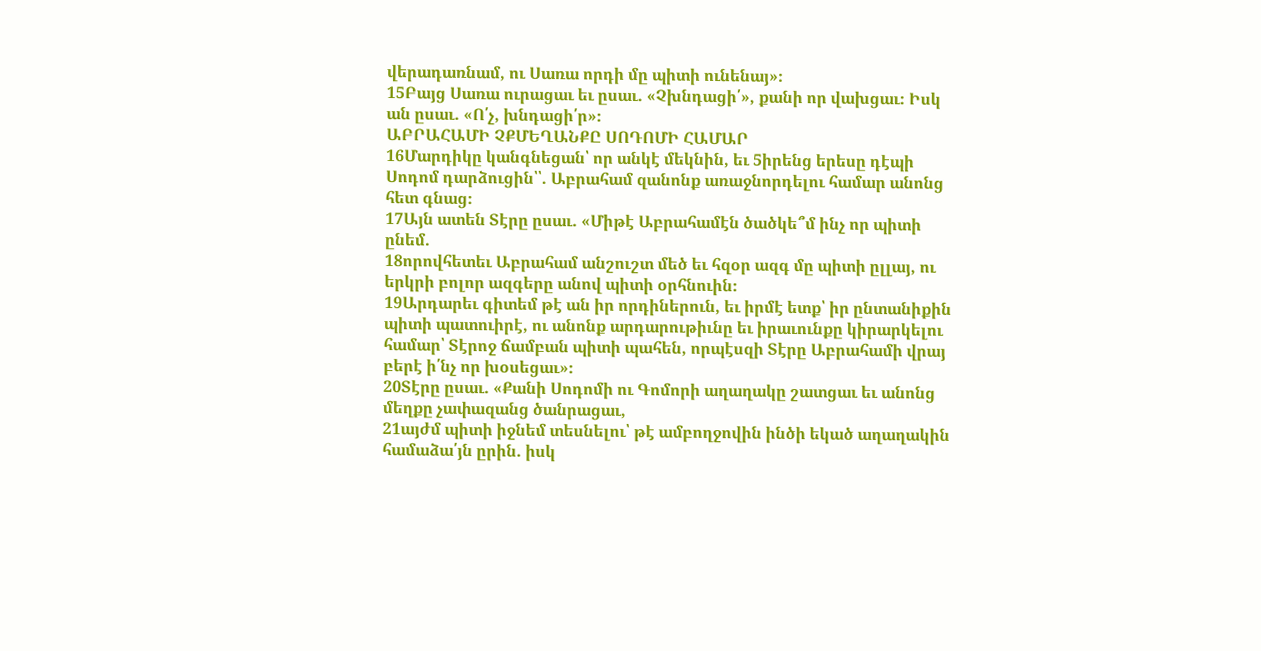վերադառնամ, ու Սառա որդի մը պիտի ունենայ»։
15Բայց Սառա ուրացաւ եւ ըսաւ. «Չխնդացի՛», քանի որ վախցաւ։ Իսկ ան ըսաւ. «Ո՛չ, խնդացի՛ր»։
ԱԲՐԱՀԱՄԻ ՉՔՄԵՂԱՆՔԸ ՍՈԴՈՄԻ ՀԱՄԱՐ
16Մարդիկը կանգնեցան՝ որ անկէ մեկնին, եւ 5իրենց երեսը դէպի Սոդոմ դարձուցին՝՝. Աբրահամ զանոնք առաջնորդելու համար անոնց հետ գնաց։
17Այն ատեն Տէրը ըսաւ. «Միթէ Աբրահամէն ծածկե՞մ ինչ որ պիտի ընեմ.
18որովհետեւ Աբրահամ անշուշտ մեծ եւ հզօր ազգ մը պիտի ըլլայ, ու երկրի բոլոր ազգերը անով պիտի օրհնուին։
19Արդարեւ գիտեմ թէ ան իր որդիներուն, եւ իրմէ ետք՝ իր ընտանիքին պիտի պատուիրէ, ու անոնք արդարութիւնը եւ իրաւունքը կիրարկելու համար՝ Տէրոջ ճամբան պիտի պահեն, որպէսզի Տէրը Աբրահամի վրայ բերէ ի՛նչ որ խօսեցաւ»։
20Տէրը ըսաւ. «Քանի Սոդոմի ու Գոմորի աղաղակը շատցաւ եւ անոնց մեղքը չափազանց ծանրացաւ,
21այժմ պիտի իջնեմ տեսնելու՝ թէ ամբողջովին ինծի եկած աղաղակին համաձա՛յն ըրին. իսկ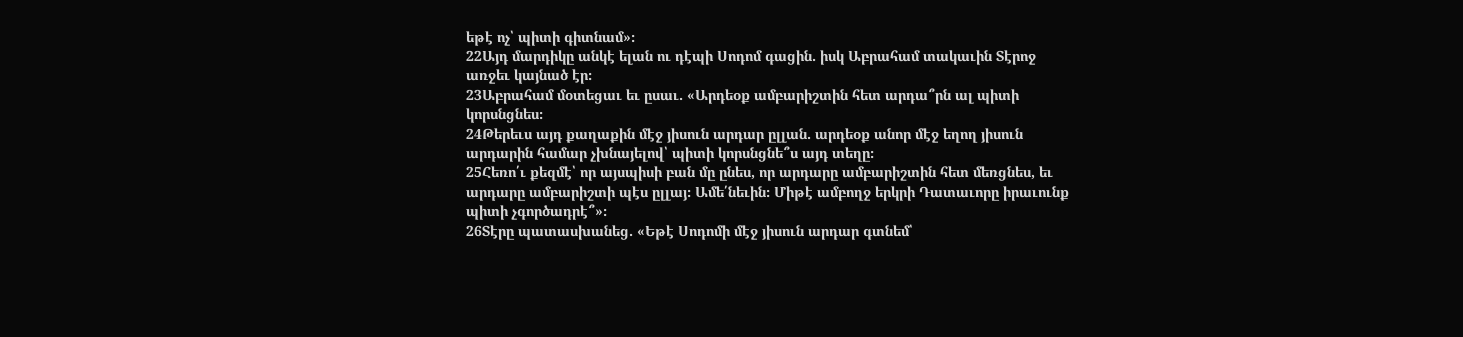եթէ ոչ՝ պիտի գիտնամ»։
22Այդ մարդիկը անկէ ելան ու դէպի Սոդոմ գացին. իսկ Աբրահամ տակաւին Տէրոջ առջեւ կայնած էր։
23Աբրահամ մօտեցաւ եւ ըսաւ. «Արդեօք ամբարիշտին հետ արդա՞րն ալ պիտի կորսնցնես։
24Թերեւս այդ քաղաքին մէջ յիսուն արդար ըլլան. արդեօք անոր մէջ եղող յիսուն արդարին համար չխնայելով՝ պիտի կորսնցնե՞ս այդ տեղը։
25Հեռո՛ւ քեզմէ՝ որ այսպիսի բան մը ընես, որ արդարը ամբարիշտին հետ մեռցնես, եւ արդարը ամբարիշտի պէս ըլլայ։ Ամե՛նեւին։ Միթէ ամբողջ երկրի Դատաւորը իրաւունք պիտի չգործադրէ՞»։
26Տէրը պատասխանեց. «Եթէ Սոդոմի մէջ յիսուն արդար գտնեմ՝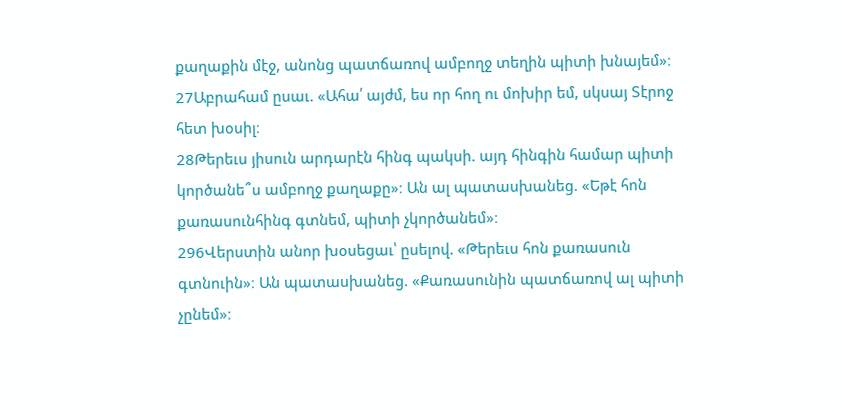քաղաքին մէջ, անոնց պատճառով ամբողջ տեղին պիտի խնայեմ»։
27Աբրահամ ըսաւ. «Ահա՛ այժմ, ես որ հող ու մոխիր եմ, սկսայ Տէրոջ հետ խօսիլ։
28Թերեւս յիսուն արդարէն հինգ պակսի. այդ հինգին համար պիտի կործանե՞ս ամբողջ քաղաքը»։ Ան ալ պատասխանեց. «Եթէ հոն քառասունհինգ գտնեմ, պիտի չկործանեմ»։
296Վերստին անոր խօսեցաւ՝ ըսելով. «Թերեւս հոն քառասուն գտնուին»։ Ան պատասխանեց. «Քառասունին պատճառով ալ պիտի չընեմ»։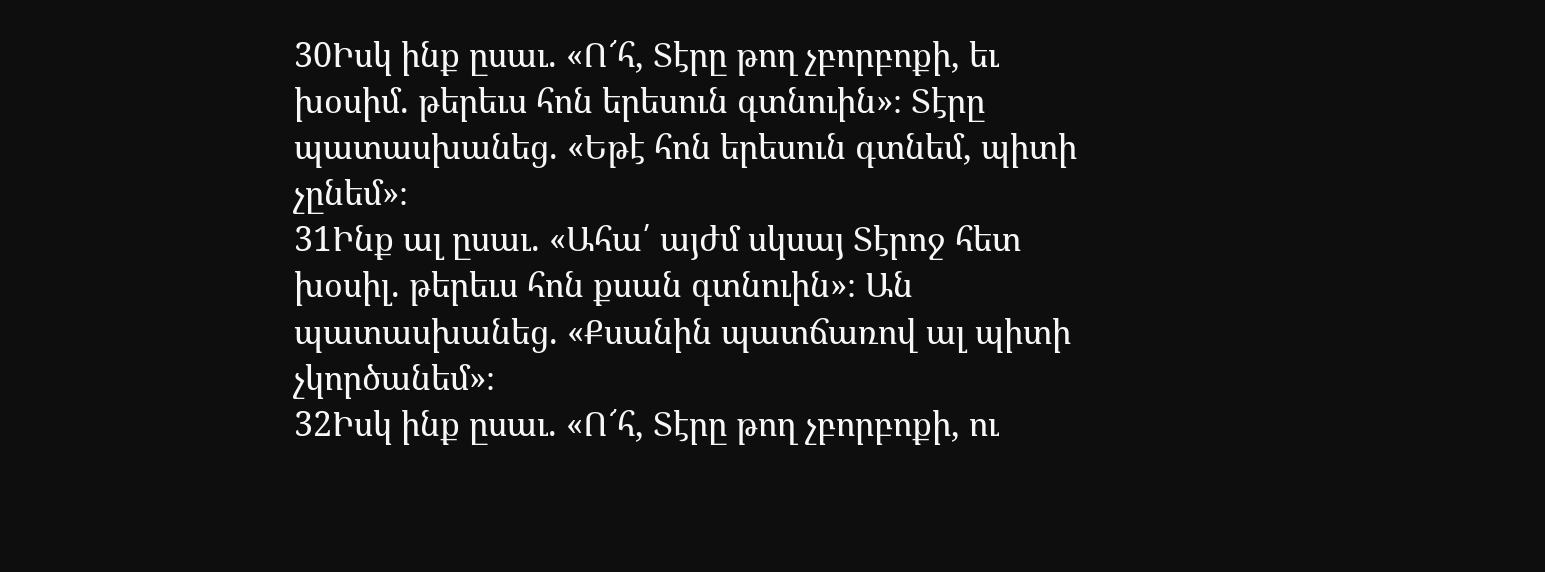30Իսկ ինք ըսաւ. «Ո՜հ, Տէրը թող չբորբոքի, եւ խօսիմ. թերեւս հոն երեսուն գտնուին»։ Տէրը պատասխանեց. «Եթէ հոն երեսուն գտնեմ, պիտի չընեմ»։
31Ինք ալ ըսաւ. «Ահա՛ այժմ սկսայ Տէրոջ հետ խօսիլ. թերեւս հոն քսան գտնուին»։ Ան պատասխանեց. «Քսանին պատճառով ալ պիտի չկործանեմ»։
32Իսկ ինք ըսաւ. «Ո՜հ, Տէրը թող չբորբոքի, ու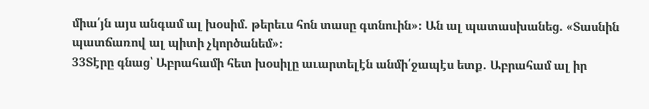միա՛յն այս անգամ ալ խօսիմ. թերեւս հոն տասը գտնուին»։ Ան ալ պատասխանեց. «Տասնին պատճառով ալ պիտի չկործանեմ»։
33Տէրը գնաց՝ Աբրահամի հետ խօսիլը աւարտելէն անմի՛ջապէս ետք. Աբրահամ ալ իր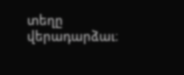տեղը վերադարձաւ։